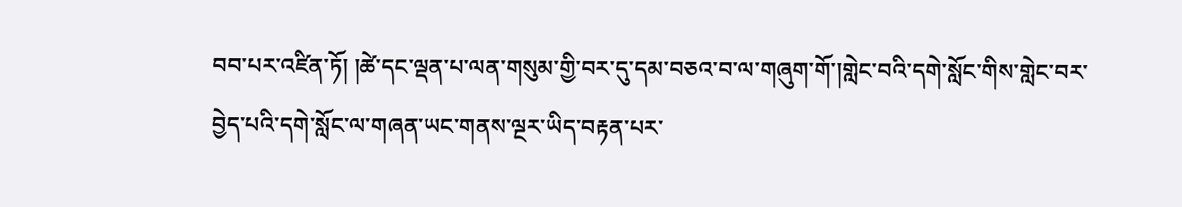བབ་པར་འཛིན་ཏོ། །ཚེ་དང་ལྡན་པ་ལན་གསུམ་གྱི་བར་དུ་དམ་བཅའ་བ་ལ་གཞུག་གོ་།གླེང་བའི་དགེ་སློང་གིས་གླེང་བར་བྱེད་པའི་དགེ་སློང་ལ་གཞན་ཡང་གནས་ལྔར་ཡིད་བརྟན་པར་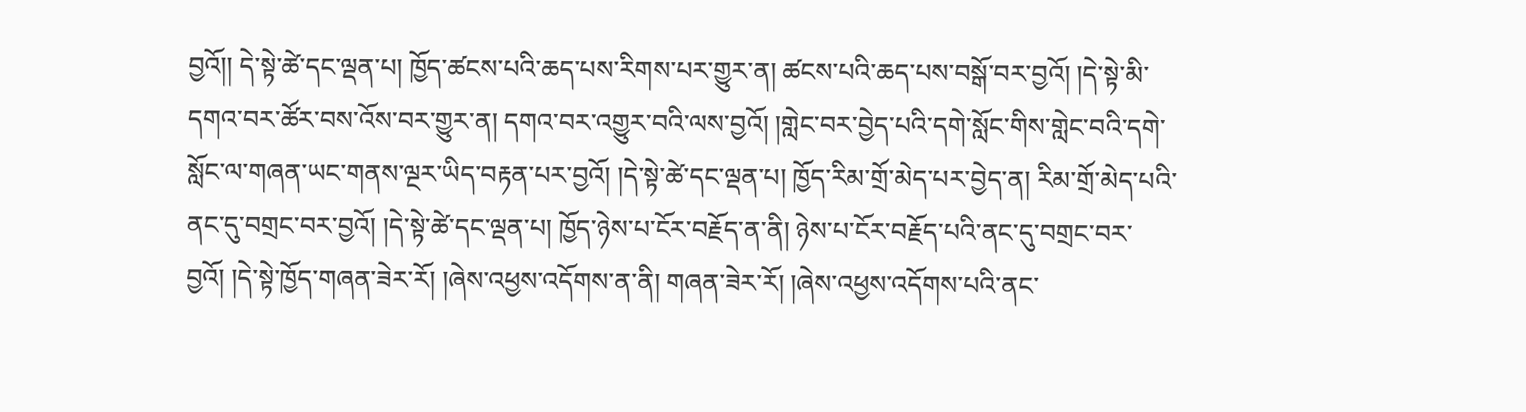བྱའོ།། དེ་སྟེ་ཚེ་དང་ལྡན་པ། ཁྱོད་ཚངས་པའི་ཆད་པས་རིགས་པར་གྱུར་ན། ཚངས་པའི་ཆད་པས་བསྒོ་བར་བྱའོ། །དེ་སྟེ་མི་དགའ་བར་ཚོར་བས་འོས་བར་གྱུར་ན། དགའ་བར་འགྱུར་བའི་ལས་བྱའོ། །གླེང་བར་བྱེད་པའི་དགེ་སློང་གིས་གླེང་བའི་དགེ་སློང་ལ་གཞན་ཡང་གནས་ལྔར་ཡིད་བརྟན་པར་བྱའོ། །དེ་སྟེ་ཚེ་དང་ལྡན་པ། ཁྱོད་རིམ་གྲོ་མེད་པར་བྱེད་ན། རིམ་གྲོ་མེད་པའི་ནང་དུ་བགྲང་བར་བྱའོ། །དེ་སྟེ་ཚེ་དང་ལྡན་པ། ཁྱོད་ཉེས་པ་ངོར་བརྗོད་ན་ནི། ཉེས་པ་ངོར་བརྗོད་པའི་ནང་དུ་བགྲང་བར་བྱའོ། །དེ་སྟེ་ཁྱོད་གཞན་ཟེར་རོ། །ཞེས་འཕྱས་འདོགས་ན་ནི། གཞན་ཟེར་རོ། །ཞེས་འཕྱས་འདོགས་པའི་ནང་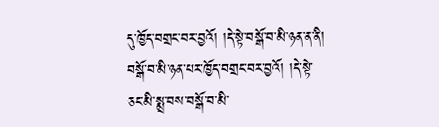དུ་ཁྱོད་བགྲང་བར་བྱའོ། །དེ་སྟེ་བསྒོ་བ་མི་ཉན་ན་ནི། བསྒོ་བ་མི་ཉན་པར་ཁྱོད་བགྲང་བར་བྱའོ། །དེ་སྟེ་ཅང་མི་སྨྲ་བས་བསྒོ་བ་མི་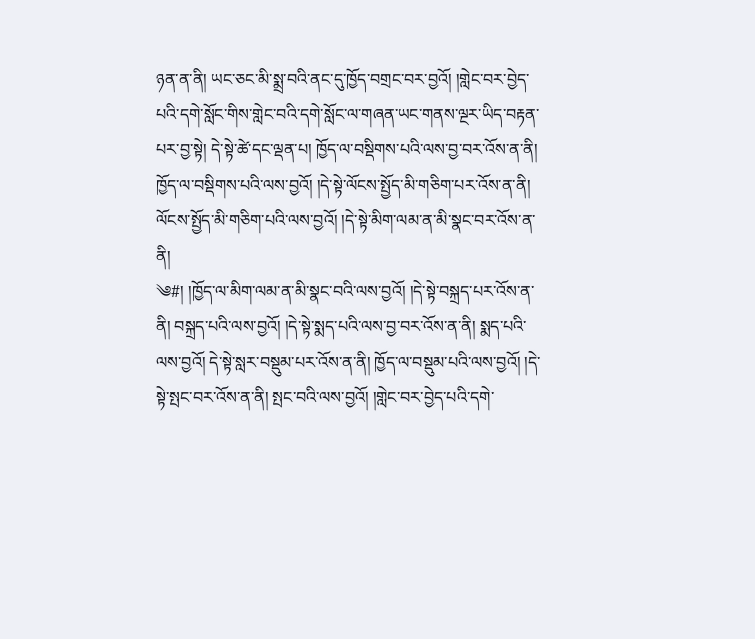ཉན་ན་ནི། ཡང་ཅང་མི་སྨྲ་བའི་ནང་དུ་ཁྱོད་བགྲང་བར་བྱའོ། །གླེང་བར་བྱེད་པའི་དགེ་སློང་གིས་གླེང་བའི་དགེ་སློང་ལ་གཞན་ཡང་གནས་ལྔར་ཡིད་བརྟན་པར་བྱ་སྟེ། དེ་སྟེ་ཚེ་དང་ལྡན་པ། ཁྱོད་ལ་བསྡིགས་པའི་ལས་བྱ་བར་འོས་ན་ནི། ཁྱོད་ལ་བསྡིགས་པའི་ལས་བྱའོ། །དེ་སྟེ་ལོངས་སྤྱོད་མི་གཅིག་པར་འོས་ན་ནི། ལོངས་སྤྱོད་མི་གཅིག་པའི་ལས་བྱའོ། །དེ་སྟེ་མིག་ལམ་ན་མི་སྣང་བར་འོས་ན་ནི།
༄#། །ཁྱོད་ལ་མིག་ལམ་ན་མི་སྣང་བའི་ལས་བྱའོ། །དེ་སྟེ་བསྐྲད་པར་འོས་ན་ནི། བསྐྲད་པའི་ལས་བྱའོ། །དེ་སྟེ་སྨད་པའི་ལས་བྱ་བར་འོས་ན་ནི། སྨད་པའི་ལས་བྱའོ། དེ་སྟེ་སླར་བསྡུམ་པར་འོས་ན་ནི། ཁྱོད་ལ་བསྡུམ་པའི་ལས་བྱའོ། །དེ་སྟེ་སྤང་བར་འོས་ན་ནི། སྤང་བའི་ལས་བྱའོ། །གླེང་བར་བྱེད་པའི་དགེ་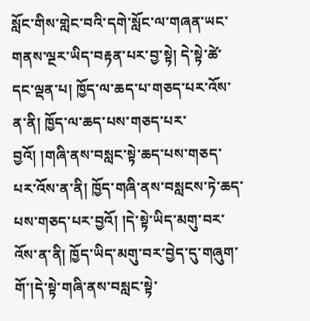སློང་གིས་གླེང་བའི་དགེ་སློང་ལ་གཞན་ཡང་གནས་ལྔར་ཡིད་བརྟན་པར་བྱ་སྟེ། དེ་སྟེ་ཚེ་དང་ལྡན་པ། ཁྱོད་ལ་ཆད་པ་གཅད་པར་འོས་ན་ནི། ཁྱོད་ལ་ཆད་པས་གཅད་པར་བྱའོ། །གཞི་ནས་བསླང་སྟེ་ཆད་པས་གཅད་པར་འོས་ན་ནི། ཁྱོད་གཞི་ནས་བསླངས་ཏེ་ཆད་པས་གཅད་པར་བྱའོ། །དེ་སྟེ་ཡིད་མགུ་བར་འོས་ན་ནི། ཁྱོད་ཡིད་མགུ་བར་བྱེད་དུ་གཞུག་གོ་།དེ་སྟེ་གཞི་ནས་བསླང་སྟེ་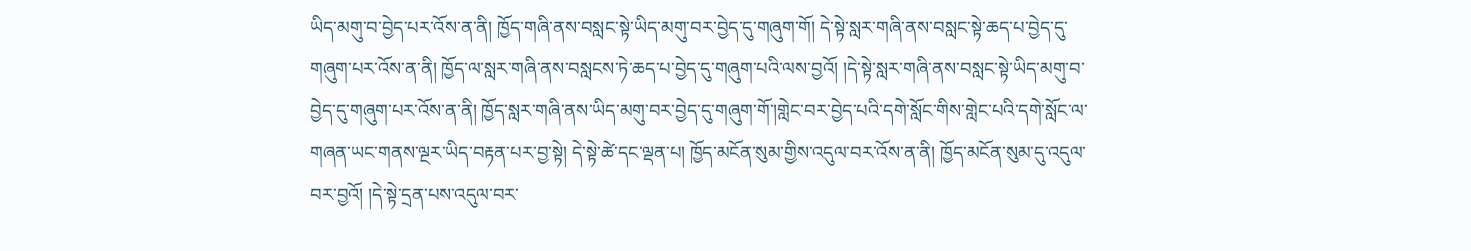ཡིད་མགུ་བ་བྱེད་པར་འོས་ན་ནི། ཁྱོད་གཞི་ནས་བསླང་སྟེ་ཡིད་མགུ་བར་བྱེད་དུ་གཞུག་གོ། དེ་སྟེ་སླར་གཞི་ནས་བསླང་སྟེ་ཆད་པ་བྱེད་དུ་གཞུག་པར་འོས་ན་ནི། ཁྱོད་ལ་སླར་གཞི་ནས་བསླངས་ཏེ་ཆད་པ་བྱེད་དུ་གཞུག་པའི་ལས་བྱའོ། །དེ་སྟེ་སླར་གཞི་ནས་བསླང་སྟེ་ཡིད་མགུ་བ་བྱེད་དུ་གཞུག་པར་འོས་ན་ནི། ཁྱོད་སླར་གཞི་ནས་ཡིད་མགུ་བར་བྱེད་དུ་གཞུག་གོ་།གླེང་བར་བྱེད་པའི་དགེ་སློང་གིས་གླེང་པའི་དགེ་སློང་ལ་གཞན་ཡང་གནས་ལྔར་ཡིད་བརྟན་པར་བྱ་སྟེ། དེ་སྟེ་ཚེ་དང་ལྡན་པ། ཁྱོད་མངོན་སུམ་གྱིས་འདུལ་བར་འོས་ན་ནི། ཁྱོད་མངོན་སུམ་དུ་འདུལ་
བར་བྱའོ། །དེ་སྟེ་དྲན་པས་འདུལ་བར་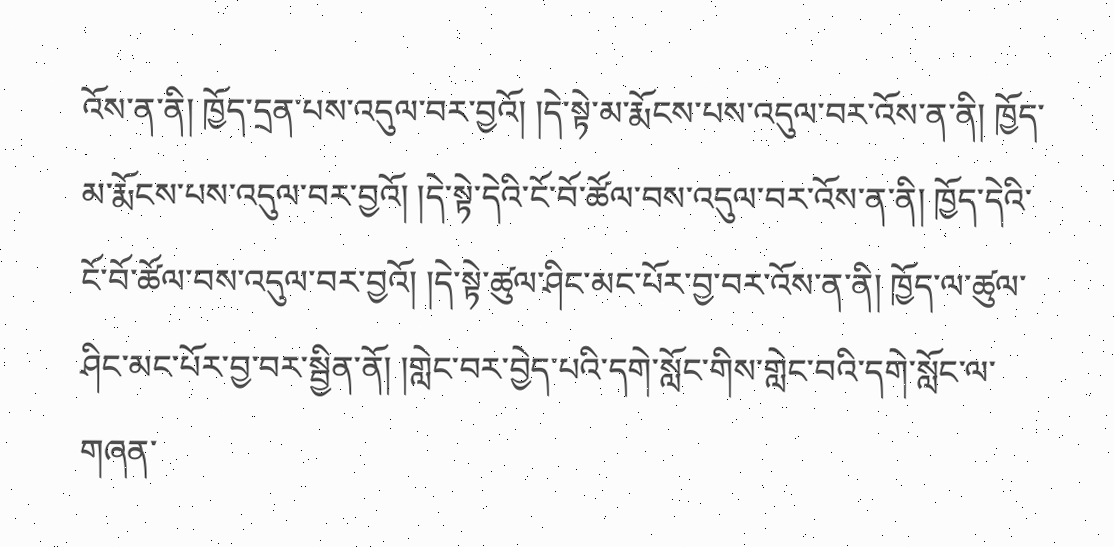འོས་ན་ནི། ཁྱོད་དྲན་པས་འདུལ་བར་བྱའོ། །དེ་སྟེ་མ་རྨོངས་པས་འདུལ་བར་འོས་ན་ནི། ཁྱོད་མ་རྨོངས་པས་འདུལ་བར་བྱའོ། །དེ་སྟེ་དེའི་ངོ་བོ་ཚོལ་བས་འདུལ་བར་འོས་ན་ནི། ཁྱོད་དེའི་ངོ་བོ་ཚོལ་བས་འདུལ་བར་བྱའོ། །དེ་སྟེ་ཚུལ་ཤིང་མང་པོར་བྱ་བར་འོས་ན་ནི། ཁྱོད་ལ་ཚུལ་ཤིང་མང་པོར་བྱ་བར་སྦྱིན་ནོ། །གླེང་བར་བྱེད་པའི་དགེ་སློང་གིས་གླེང་བའི་དགེ་སློང་ལ་གཞན་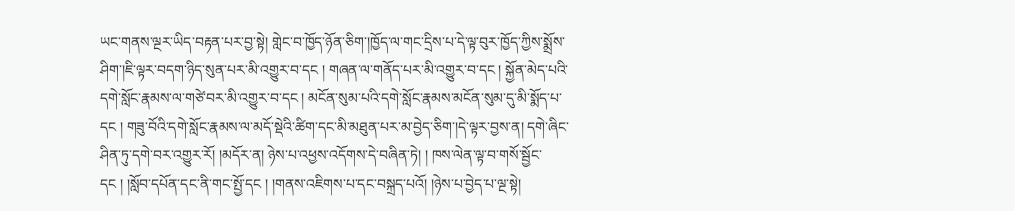ཡང་གནས་ལྔར་ཡིད་བརྟན་པར་བྱ་སྟེ། གླེང་བ་ཁྱོད་ཉོན་ཅིག་།ཁྱོད་ལ་གང་དྲིས་པ་དེ་ལྟ་བུར་ཁྱོད་ཀྱིས་སྨྲོས་ཤིག་།ཇི་ལྟར་བདག་ཉིད་སུན་པར་མི་འགྱུར་བ་དང ། གཞན་ལ་གནོད་པར་མི་འགྱུར་བ་དང ། སྐྱོན་མེད་པའི་དགེ་སློང་རྣམས་ལ་གཙེ་བར་མི་འགྱུར་བ་དང ། མངོན་སུམ་པའི་དགེ་སློང་རྣམས་མངོན་སུམ་དུ་མི་སྨོད་པ་དང ། གཟུ་བོའི་དགེ་སློང་རྣམས་ལ་མདོ་སྡེའི་ཚིག་དང་མི་མཐུན་པར་མ་བྱེད་ཅིག་།དེ་ལྟར་བྱས་ན། དགེ་ཞིང་ཤིན་ཏུ་དགེ་བར་འགྱུར་རོ། །མདོར་ན། ཉེས་པ་འཕྱས་འདོགས་དེ་བཞིན་ཏེ། ། ཁས་ལེན་ལྟ་བ་གསོ་སྦྱོང་དང ། །སློབ་དཔོན་དང་ནི་གང་སྤྱོ་དང ། །གནས་འཇིགས་པ་དང་བསྐྲད་པའོ། །ཉེས་པ་བྱེད་པ་ལྔ་སྟེ།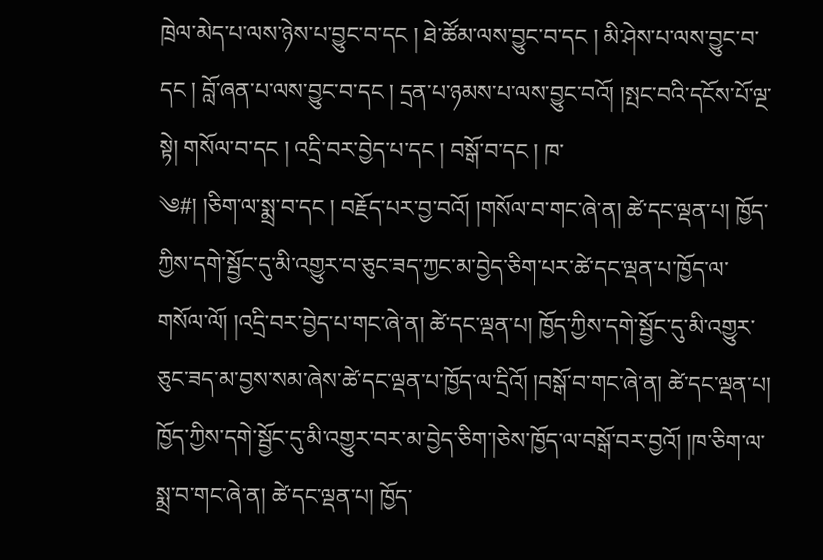ཁྲེལ་མེད་པ་ལས་ཉེས་པ་བྱུང་བ་དང ། ཐེ་ཚོམ་ལས་བྱུང་བ་དང ། མི་ཤེས་པ་ལས་བྱུང་བ་དང ། བློ་ཞན་པ་ལས་བྱུང་བ་དང ། དྲན་པ་ཉམས་པ་ལས་བྱུང་བའོ། །སྤང་བའི་དངོས་པོ་ལྔ་སྟེ། གསོལ་བ་དང ། འདྲི་བར་བྱེད་པ་དང ། བསྒོ་བ་དང ། ཁ་
༄#། །ཅིག་ལ་སྨྲ་བ་དང ། བརྗོད་པར་བྱ་བའོ། །གསོལ་བ་གང་ཞེ་ན། ཚེ་དང་ལྡན་པ། ཁྱོད་ཀྱིས་དགེ་སྦྱོང་དུ་མི་འགྱུར་བ་ཅུང་ཟད་ཀྱང་མ་བྱེད་ཅིག་པར་ཚེ་དང་ལྡན་པ་ཁྱོད་ལ་གསོལ་ལོ། །འདྲི་བར་བྱེད་པ་གང་ཞེ་ན། ཚེ་དང་ལྡན་པ། ཁྱོད་ཀྱིས་དགེ་སྦྱོང་དུ་མི་འགྱུར་ཅུང་ཟད་མ་བྱས་སམ་ཞེས་ཚེ་དང་ལྡན་པ་ཁྱོད་ལ་དྲིའོ། །བསྒོ་བ་གང་ཞེ་ན། ཚེ་དང་ལྡན་པ། ཁྱོད་ཀྱིས་དགེ་སྦྱོང་དུ་མི་འགྱུར་བར་མ་བྱེད་ཅིག་།ཅེས་ཁྱོད་ལ་བསྒོ་བར་བྱའོ། །ཁ་ཅིག་ལ་སྨྲ་བ་གང་ཞེ་ན། ཚེ་དང་ལྡན་པ། ཁྱོད་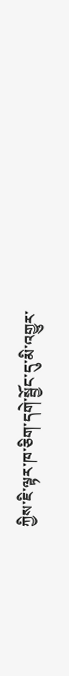ཀྱིས་ཇི་ལྟར་ཁ་ཅིག་དགེ་སྦྱོང་དུ་མི་འགྱུར་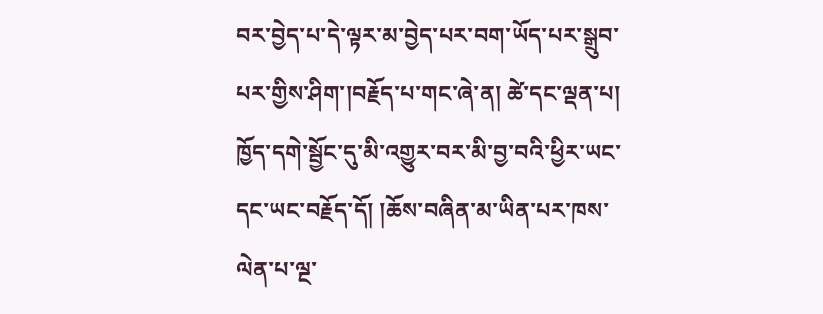བར་བྱེད་པ་དེ་ལྟར་མ་བྱེད་པར་བག་ཡོད་པར་སྒྲུབ་པར་གྱིས་ཤིག་།བརྗོད་པ་གང་ཞེ་ན། ཚེ་དང་ལྡན་པ། ཁྱོད་དགེ་སྦྱོང་དུ་མི་འགྱུར་བར་མི་བྱ་བའི་ཕྱིར་ཡང་དང་ཡང་བརྗོད་དོ། །ཆོས་བཞིན་མ་ཡིན་པར་ཁས་ལེན་པ་ལྔ་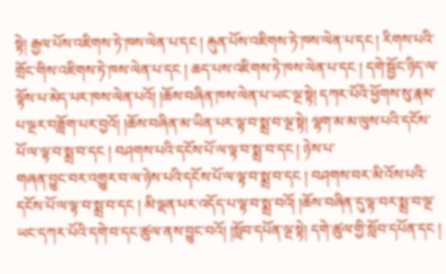སྟེ། རྒྱལ་པོས་འཇིགས་ཏེ་ཁས་ལེན་པ་དང ། རྐུན་པོས་འཇིགས་ཏེ་ཁས་ལེན་པ་དང ། རིགས་པའི་གྲོང་གིས་འཇིགས་ཏེ་ཁས་ལེན་པ་དང ། ཆད་པས་འཇིགས་ཏེ་ཁས་ལེན་པ་དང ། དགེ་སྦྱོང་ཉིད་ལ་ལྟོས་པ་མེད་པར་ཁས་ལེན་པའོ། །ཆོས་བཞིན་ཁས་ལེན་པ་ཡང་ལྔ་སྟེ། དཀར་པོའི་ཕྱོགས་སུ་རྣམ་པ་ལྔར་བཟློག་པར་བྱའོ། །ཆོས་བཞིན་མ་ཡིན་པར་ལྟ་བ་སྨྲ་བ་ལྔ་སྟེ། ལྷག་མ་མ་ལུས་པའི་དངོས་པོ་ལ་ལྟ་བ་སྨྲ་བ་དང ། བཤགས་པའི་དངོས་པོ་ལ་ལྟ་བ་སྨྲ་བ་དང ། ཉེས་པ་
གཞན་བྱུང་བར་འགྱུར་བ་ལ་ཉེས་པའི་དངོས་པོ་ལ་ལྟ་བ་སྨྲ་བ་དང ། བཤགས་བར་མི་འོས་པའི་དངོས་པོ་ལ་ལྟ་བ་སྨྲ་བ་དང ། མི་ལྡན་པར་འདོད་པ་ལྟ་བ་སྨྲ་བའོ། །ཆོས་བཞིན་དུ་ལྟ་བར་སྨྲ་བ་ལྔ་ཡང་དཀར་པོའི་དགེ་བ་དང་ཚུལ་ནས་བྱུང་བའོ། །སློབ་དཔོན་ལྔ་སྟེ། དགེ་ཚུལ་གྱི་སློབ་དཔོན་དང །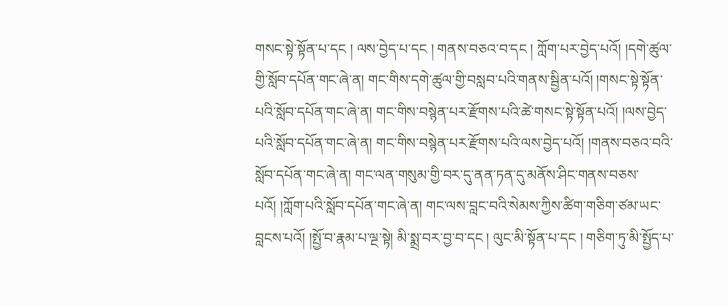གསང་སྟེ་སྟོན་པ་དང ། ལས་བྱེད་པ་དང ། གནས་བཅའ་བ་དང ། ཀློག་པར་བྱེད་པའོ། །དགེ་ཚུལ་གྱི་སློབ་དཔོན་གང་ཞེ་ན། གང་གིས་དགེ་ཚུལ་གྱི་བསླབ་པའི་གནས་སྦྱིན་པའོ། །གསང་སྟེ་སྟོན་པའི་སློབ་དཔོན་གང་ཞེ་ན། གང་གིས་བསྙེན་པར་རྫོགས་པའི་ཚེ་གསང་སྟེ་སྟོན་པའོ། །ལས་བྱེད་པའི་སློབ་དཔོན་གང་ཞེ་ན། གང་གིས་བསྙེན་པར་རྫོགས་པའི་ལས་བྱེད་པའོ། །གནས་བཅའ་བའི་སློབ་དཔོན་གང་ཞེ་ན། གང་ལན་གསུམ་གྱི་བར་དུ་ནན་ཏན་དུ་མནོས་ཤིང་གནས་བཅས་པའོ། །ཀློག་པའི་སློབ་དཔོན་གང་ཞེ་ན། གང་ལས་བླང་བའི་སེམས་ཀྱིས་ཚིག་གཅིག་ཙམ་ཡང་བླངས་པའོ། །སྤྱོ་བ་རྣམ་པ་ལྔ་སྟེ། མི་སྨྲ་བར་བྱ་བ་དང ། ལུང་མི་སྟོན་པ་དང ། གཅིག་ཏུ་མི་སྤྱོད་པ་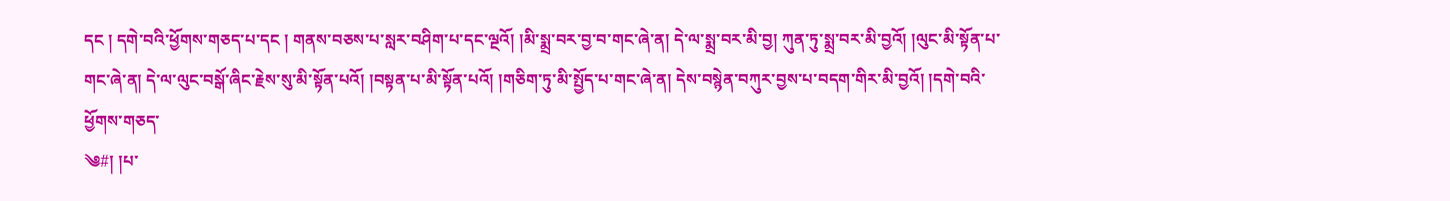དང ། དགེ་བའི་ཕྱོགས་གཅད་པ་དང ། གནས་བཅས་པ་སླར་བཤིག་པ་དང་ལྔའོ། །མི་སྨྲ་བར་བྱ་བ་གང་ཞེ་ན། དེ་ལ་སྨྲ་བར་མི་བྱ། ཀུན་ཏུ་སྨྲ་བར་མི་བྱའོ། །ལུང་མི་སྟོན་པ་གང་ཞེ་ན། དེ་ལ་ལུང་བསྒོ་ཞིང་རྗེས་སུ་མི་སྟོན་པའོ། །བསྟན་པ་མི་སྟོན་པའོ། །གཅིག་ཏུ་མི་སྤྱོད་པ་གང་ཞེ་ན། དེས་བསྙེན་བཀུར་བྱས་པ་བདག་གིར་མི་བྱའོ། །དགེ་བའི་ཕྱོགས་གཅད་
༄#། །པ་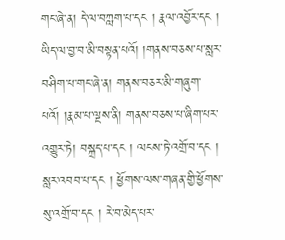གང་ཞེ་ན། དེ་ལ་བཀླག་པ་དང ། རྣལ་འབྱོར་དང ། ཡིད་ལ་བྱ་བ་མི་བསྟན་པའོ། །གནས་བཅས་པ་སླར་བཤིག་པ་གང་ཞེ་ན། གནས་བཅར་མི་གཞུག་པའོ། །རྣམ་པ་ལྔས་ནི། གནས་བཅས་པ་ཞིག་པར་འགྱུར་ཏེ། བསྐྲད་པ་དང ། ལངས་ཏེ་འགྲོ་བ་དང ། སླར་འབབ་པ་དང ། ཕྱོགས་ལས་གཞན་གྱི་ཕྱོགས་སུ་འགྲོ་བ་དང ། རེ་བ་མེད་པར་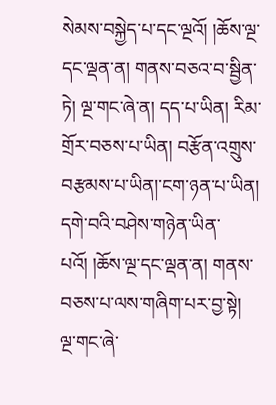སེམས་བསྐྱེད་པ་དང་ལྔའོ། །ཆོས་ལྔ་དང་ལྡན་ན། གནས་བཅའ་བ་སྦྱིན་ཏེ། ལྔ་གང་ཞེ་ན། དད་པ་ཡིན། རིམ་གྲོར་བཅས་པ་ཡིན། བརྩོན་འགྲུས་བརྩམས་པ་ཡིན།་ངག་ཉན་པ་ཡིན། དགེ་བའི་བཤེས་གཉེན་ཡིན་པའོ། །ཆོས་ལྔ་དང་ལྡན་ན། གནས་བཅས་པ་ལས་གཞིག་པར་བྱ་སྟེ། ལྔ་གང་ཞེ་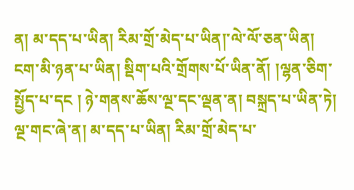ན། མ་དད་པ་ཡིན། རིམ་གྲོ་མེད་པ་ཡིན།་ལེ་ལོ་ཅན་ཡིན། ངག་མི་ཉན་པ་ཡིན། སྡིག་པའི་གྲོགས་པོ་ཡིན་ནོ། །ལྷན་ཅིག་སྤྱོད་པ་དང ། ཉེ་གནས་ཆོས་ལྔ་དང་ལྡན་ན། བསྐྲད་པ་ཡིན་ཏེ། ལྔ་གང་ཞེ་ན། མ་དད་པ་ཡིན། རིམ་གྲོ་མེད་པ་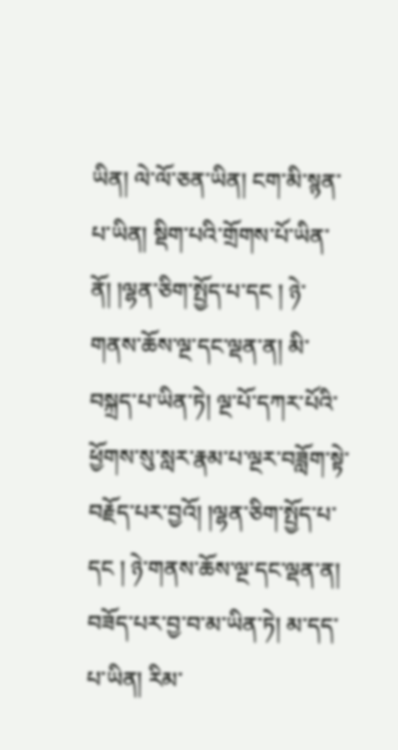ཡིན། ལེ་ལོ་ཅན་ཡིན། ངག་མི་སྙན་པ་ཡིན། སྡིག་པའི་གྲོགས་པོ་ཡིན་ནོ། །ལྷན་ཅིག་སྤྱོད་པ་དང ། ཉེ་གནས་ཆོས་ལྔ་དང་ལྡན་ན། མི་བསྐྲད་པ་ཡིན་ཏེ། ལྔ་པོ་དཀར་པོའི་ཕྱོགས་སུ་སླར་རྣམ་པ་ལྔར་བཟློག་སྟེ་བརྗོད་པར་བྱའོ། །ལྷན་ཅིག་སྤྱོད་པ་དང ། ཉེ་གནས་ཆོས་ལྔ་དང་ལྡན་ན། བཟོད་པར་བྱ་བ་མ་ཡིན་ཏེ། མ་དད་པ་ཡིན། རིམ་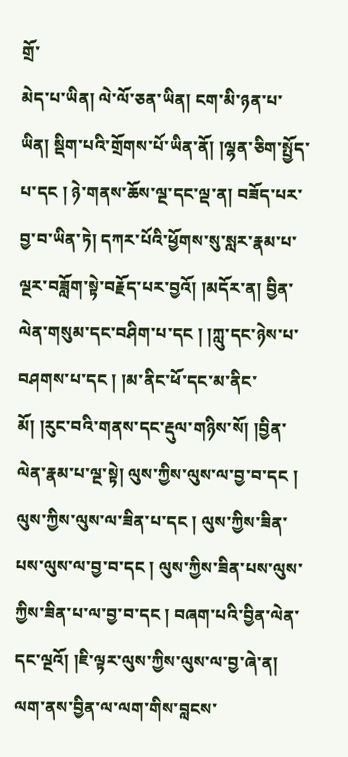གྲོ་
མེད་པ་ཡིན། ལེ་ལོ་ཅན་ཡིན། ངག་མི་ཉན་པ་ཡིན། སྡིག་པའི་གྲོགས་པོ་ཡིན་ནོ། །ལྷན་ཅིག་སྤྱོད་པ་དང ། ཉེ་གནས་ཆོས་ལྔ་དང་ལྡ་ན། བཟོད་པར་བྱ་བ་ཡིན་ཏེ། དཀར་པོའི་ཕྱོགས་སུ་སླར་རྣམ་པ་ལྔར་བཟློག་སྟེ་བརྗོད་པར་བྱའོ། །མདོར་ན། བྱིན་ལེན་གསུམ་དང་བཤིག་པ་དང ། །ཀླུ་དང་ཉེས་པ་བཤགས་པ་དང ། །མ་ནིང་ཕོ་དང་མ་ནིང་མོ། །རུང་བའི་གནས་དང་རྡུལ་གཉིས་སོ། །བྱིན་ལེན་རྣམ་པ་ལྔ་སྟེ། ལུས་ཀྱིས་ལུས་ལ་བྱ་བ་དང ། ལུས་ཀྱིས་ལུས་ལ་ཟིན་པ་དང ། ལུས་ཀྱིས་ཟིན་པས་ལུས་ལ་བྱ་བ་དང ། ལུས་ཀྱིས་ཟིན་པས་ལུས་ཀྱིས་ཟིན་པ་ལ་བྱ་བ་དང ། བཞག་པའི་བྱིན་ལེན་དང་ལྔའོ། །ཇི་ལྟར་ལུས་ཀྱིས་ལུས་ལ་བྱ་ཞེ་ན། ལག་ནས་བྱིན་ལ་ལག་གིས་བླངས་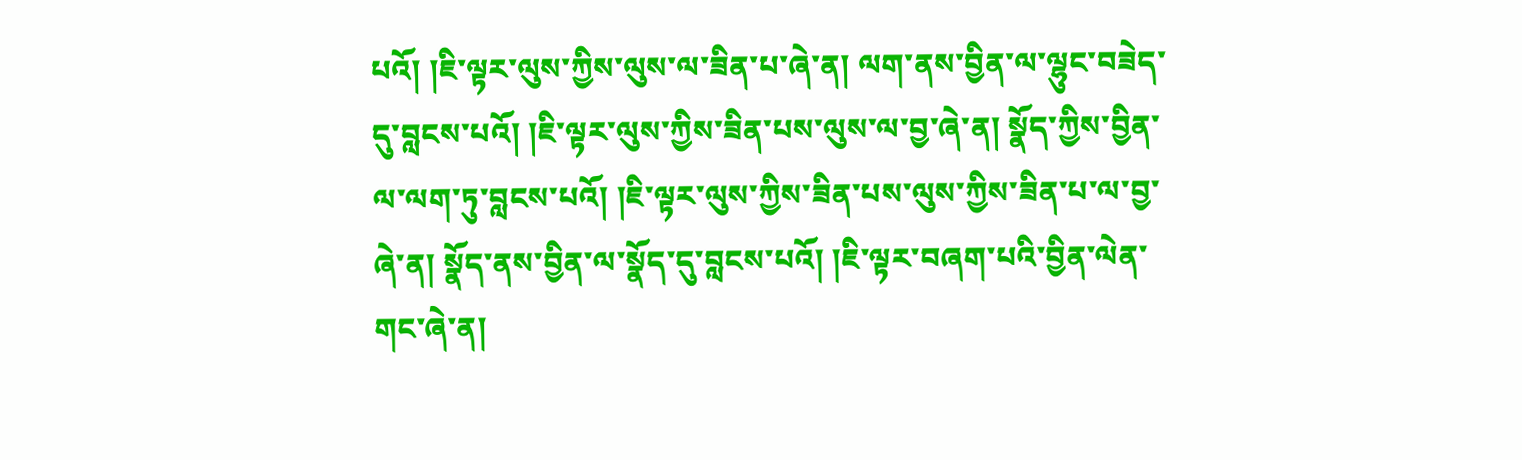པའོ། །ཇི་ལྟར་ལུས་ཀྱིས་ལུས་ལ་ཟིན་པ་ཞེ་ན། ལག་ནས་བྱིན་ལ་ལྷུང་བཟེད་དུ་བླངས་པའོ། །ཇི་ལྟར་ལུས་ཀྱིས་ཟིན་པས་ལུས་ལ་བྱ་ཞེ་ན། སྣོད་ཀྱིས་བྱིན་ལ་ལག་ཏུ་བླངས་པའོ། །ཇི་ལྟར་ལུས་ཀྱིས་ཟིན་པས་ལུས་ཀྱིས་ཟིན་པ་ལ་བྱ་ཞེ་ན། སྣོད་ནས་བྱིན་ལ་སྣོད་དུ་བླངས་པའོ། །ཇི་ལྟར་བཞག་པའི་བྱིན་ལེན་གང་ཞེ་ན།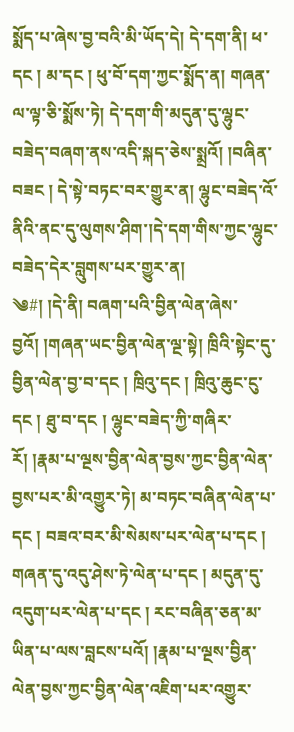སྨོད་པ་ཞེས་བྱ་བའི་མི་ཡོད་དེ། དེ་དག་ནི། ཕ་དང ། མ་དང ། ཕུ་བོ་དག་ཀྱང་སྨོད་ན། གཞན་ལ་ལྟ་ཅི་སྨོས་ཏེ། དེ་དག་གི་མདུན་དུ་ལྷུང་བཟེད་བཞག་ནས་འདི་སྐད་ཅེས་སྨྲའོ། །བཞིན་བཟང ། དེ་སྟེ་བཏང་བར་གྱུར་ན། ལྷུང་བཟེད་འོ་ནིའི་ནང་དུ་ལུགས་ཤིག་།དེ་དག་གིས་ཀྱང་ལྷུང་བཟེད་དེར་བླུགས་པར་གྱུར་ན།
༄#། །དེ་ནི། བཞག་པའི་བྱིན་ལེན་ཞེས་བྱའོ། །གཞན་ཡང་བྱིན་ལེན་ལྔ་སྟེ། ཁྲིའི་སྟེང་དུ་བྱིན་ལེན་བྱ་བ་དང ། ཁྲིའུ་དང ། ཁྲིའུ་ཆུང་ངུ་དང ། ཐུ་བ་དང ། ལྷུང་བཟེད་ཀྱི་གཞིར་རོ། །རྣམ་པ་ལྔས་བྱིན་ལེན་བྱས་ཀྱང་བྱིན་ལེན་བྱས་པར་མི་འགྱུར་ཏེ། མ་བཏང་བཞིན་ལེན་པ་དང ། བཟའ་བར་མི་སེམས་པར་ལེན་པ་དང ། གཞན་དུ་འདུ་ཤེས་ཏེ་ལེན་པ་དང ། མདུན་དུ་འདུག་པར་ལེན་པ་དང ། རང་བཞིན་ཅན་མ་ཡིན་པ་ལས་བླངས་པའོ། །རྣམ་པ་ལྔས་བྱིན་ལེན་བྱས་ཀྱང་བྱིན་ལེན་འཇིག་པར་འགྱུར་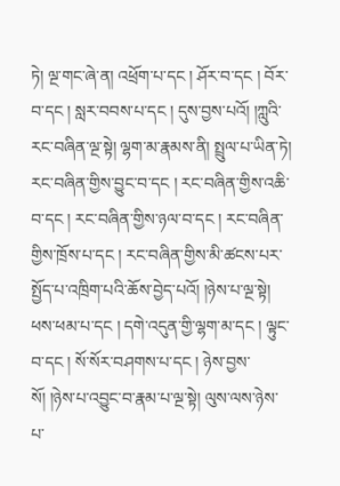ཏེ། ལྔ་གང་ཞེ་ན། འཕྲོག་པ་དང ། ཤོར་བ་དང ། བོར་བ་དང ། སླར་བབས་པ་དང ། དུས་བྱས་པའོ། །ཀླུའི་རང་བཞིན་ལྔ་སྟེ། ལྷག་མ་རྣམས་ནི། སྤྲུལ་པ་ཡིན་ཏེ། རང་བཞིན་གྱིས་བྱུང་བ་དང ། རང་བཞིན་གྱིས་འཆི་བ་དང ། རང་བཞིན་གྱིས་ཉལ་བ་དང ། རང་བཞིན་གྱིས་ཁྲོས་པ་དང ། རང་བཞིན་གྱིས་མི་ཚངས་པར་སྤྱོད་པ་འཁྲིག་པའི་ཆོས་བྱེད་པའོ། །ཉེས་པ་ལྔ་སྟེ། ཕས་ཕམ་པ་དང ། དགེ་འདུན་གྱི་ལྷག་མ་དང ། ལྟུང་བ་དང ། སོ་སོར་བཤགས་པ་དང ། ཉེས་བྱས་སོ། །ཉེས་པ་འབྱུང་བ་རྣམ་པ་ལྔ་སྟེ། ལུས་ལས་ཉེས་པ་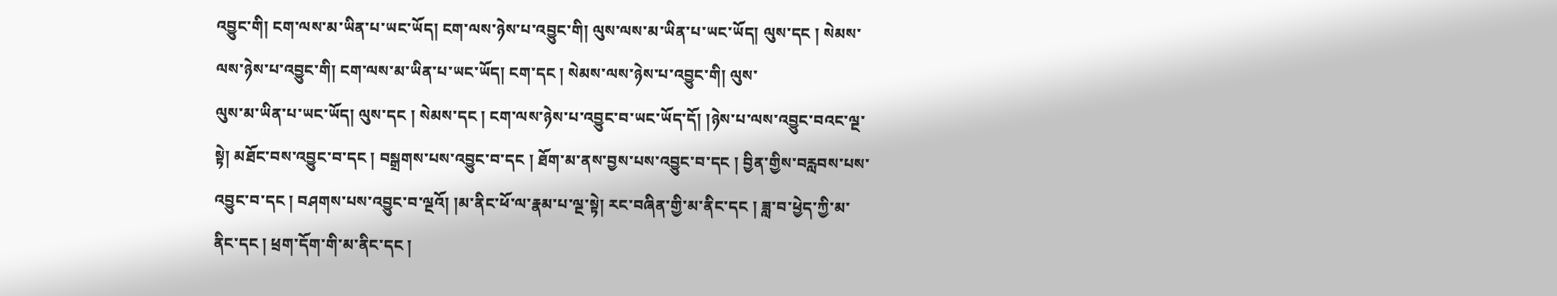འབྱུང་གི། ངག་ལས་མ་ཡིན་པ་ཡང་ཡོད། ངག་ལས་ཉེས་པ་འབྱུང་གི། ལུས་ལས་མ་ཡིན་པ་ཡང་ཡོད། ལུས་དང ། སེམས་ལས་ཉེས་པ་འབྱུང་གི། ངག་ལས་མ་ཡིན་པ་ཡང་ཡོད། ངག་དང ། སེམས་ལས་ཉེས་པ་འབྱུང་གི། ལུས་
ལུས་མ་ཡིན་པ་ཡང་ཡོད། ལུས་དང ། སེམས་དང ། ངག་ལས་ཉེས་པ་འབྱུང་བ་ཡང་ཡོད་དོ། །ཉེས་པ་ལས་འབྱུང་བའང་ལྔ་སྟེ། མཐོང་བས་འབྱུང་བ་དང ། བསྒྲགས་པས་འབྱུང་བ་དང ། ཐོག་མ་ནས་བྱས་པས་འབྱུང་བ་དང ། བྱིན་གྱིས་བརླབས་པས་འབྱུང་བ་དང ། བཤགས་པས་འབྱུང་བ་ལྔའོ། །མ་ནིང་ཕོ་ལ་རྣམ་པ་ལྔ་སྟེ། རང་བཞིན་གྱི་མ་ནིང་དང ། ཟླ་བ་ཕྱེད་ཀྱི་མ་ནིང་དང ། ཕྲག་དོག་གི་མ་ནིང་དང །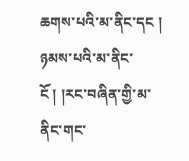ཆགས་པའི་མ་ནིང་དང ། ཉམས་པའི་མ་ནིང་ངོ ། །རང་བཞིན་གྱི་མ་ནིང་གང་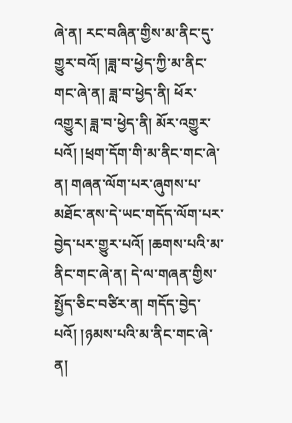ཞེ་ན། རང་བཞིན་གྱིས་མ་ནིང་དུ་གྱུར་བའོ། །ཟླ་བ་ཕྱེད་ཀྱི་མ་ནིང་གང་ཞེ་ན། ཟླ་བ་ཕྱེད་ནི། ཕོར་འགྱུར། ཟླ་བ་ཕྱེད་ནི། མོར་འགྱུར་པའོ། །ཕྲག་དོག་གི་མ་ནིང་གང་ཞེ་ན། གཞན་ལོག་པར་ཞུགས་པ་མཐོང་ནས་དེ་ཡང་གདོད་ལོག་པར་བྱེད་པར་གྱུར་པའོ། །ཆགས་པའི་མ་ནིང་གང་ཞེ་ན། དེ་ལ་གཞན་གྱིས་སྤྱོད་ཅིང་བཙིར་ན། གདོད་བྱེད་པའོ། །ཉམས་པའི་མ་ནིང་གང་ཞེ་ན།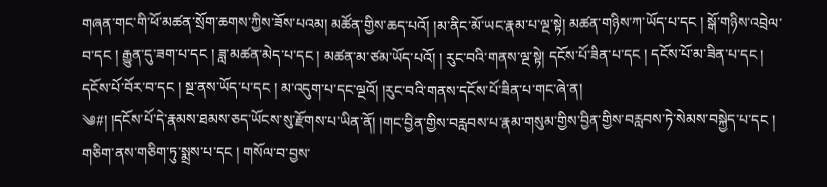གཞན་གང་གི་ཕོ་མཚན་སྲོག་ཆགས་ཀྱིས་ཟོས་པའམ། མཚོན་གྱིས་ཆད་པའོ། །མ་ནིང་མོ་ཡང་རྣམ་པ་ལྔ་སྟེ། མཚན་གཉིས་ཀ་ཡོད་པ་དང ། སྒོ་གཉིས་འབྲེལ་བ་དང ། རྒྱུན་དུ་ཟག་པ་དང ། ཟླ་མཚན་མེད་པ་དང ། མཚན་མ་ཙམ་ཡོད་པའོ། ། རུང་བའི་གནས་ལྔ་སྟེ། དངོས་པོ་ཟིན་པ་དང ། དངོས་པོ་མ་ཟིན་པ་དང ། དངོས་པོ་བོར་བ་དང ། སྔ་ནས་ཡོད་པ་དང ། མ་འདུག་པ་དང་ལྔའོ། །རུང་བའི་གནས་དངོས་པོ་ཟིན་པ་གང་ཞེ་ན།
༄#། །དངོས་པོ་དེ་རྣམས་ཐམས་ཅད་ཡོངས་སུ་རྫོགས་པ་ཡིན་ནོ། །གང་བྱིན་གྱིས་བརླབས་པ་རྣམ་གསུམ་གྱིས་བྱིན་གྱིས་བརླབས་ཏེ་སེམས་བསྐྱེད་པ་དང ། གཅིག་ནས་གཅིག་ཏུ་སྨྲས་པ་དང ། གསོལ་བ་བྱས་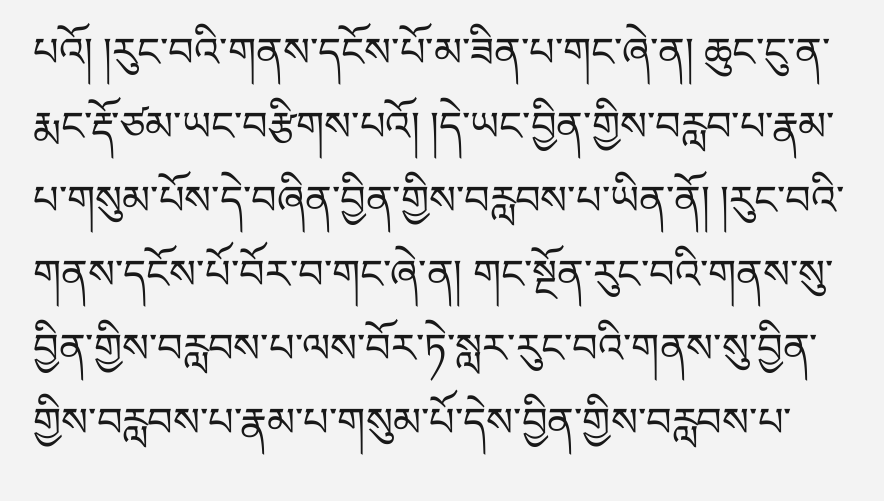པའོ། །རུང་བའི་གནས་དངོས་པོ་མ་ཟིན་པ་གང་ཞེ་ན། ཆུང་ངུ་ན་རྨང་རྡོ་ཙམ་ཡང་བརྩིགས་པའོ། །དེ་ཡང་བྱིན་གྱིས་བརླབ་པ་རྣམ་པ་གསུམ་པོས་དེ་བཞིན་བྱིན་གྱིས་བརླབས་པ་ཡིན་ནོ། །རུང་བའི་གནས་དངོས་པོ་བོར་བ་གང་ཞེ་ན། གང་སྔོན་རུང་བའི་གནས་སུ་བྱིན་གྱིས་བརླབས་པ་ལས་བོར་ཏེ་སླར་རུང་བའི་གནས་སུ་བྱིན་གྱིས་བརླབས་པ་རྣམ་པ་གསུམ་པོ་དེས་བྱིན་གྱིས་བརླབས་པ་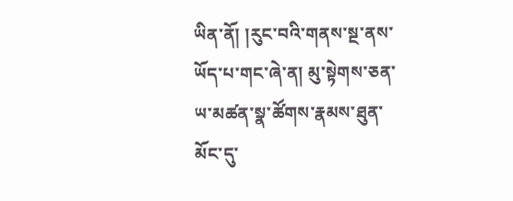ཡིན་ནོ། །རུང་བའི་གནས་སྔ་ནས་ཡོད་པ་གང་ཞེ་ན། མུ་སྟེགས་ཅན་ཡ་མཚན་སྣ་ཚོགས་རྣམས་ཐུན་མོང་དུ་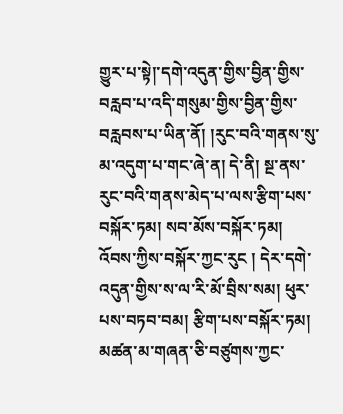གྱུར་པ་སྟེ།་དགེ་འདུན་གྱིས་བྱིན་གྱིས་བརླབ་པ་འདི་གསུམ་གྱིས་བྱིན་གྱིས་བརླབས་པ་ཡིན་ནོ། །རུང་བའི་གནས་སུ་མ་འདུག་པ་གང་ཞེ་ན། དེ་ནི། སྔ་ནས་རུང་བའི་གནས་མེད་པ་ལས་རྩིག་པས་བསྐོར་ཏམ། སབ་མོས་བསྐོར་ཏམ། འོབས་ཀྱིས་བསྐོར་ཀྱང་རུང ། དེར་དགེ་འདུན་གྱིས་ས་ལ་རི་མོ་བྲིས་སམ། ཕུར་པས་བཏབ་བམ། རྩིག་པས་བསྐོར་ཏམ། མཚན་མ་གཞན་ཅི་བཙུགས་ཀྱང་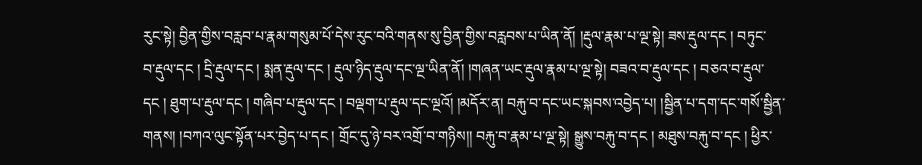རུང་སྟེ། བྱིན་གྱིས་བརླབ་པ་རྣམ་གསུམ་པོ་དེས་རུང་བའི་གནས་སུ་བྱིན་གྱིས་བརླབས་པ་ཡིན་ནོ། །རྡུལ་རྣམ་པ་ལྔ་སྟེ། ཟས་རྡུལ་དང ། བཏུང་
བ་རྡུལ་དང ། དྲི་རྡུལ་དང ། སྨན་རྡུལ་དང ། རྡུལ་ཉིད་རྡུལ་དང་ལྔ་ཡིན་ནོ། །གཞན་ཡང་རྡུལ་རྣམ་པ་ལྔ་སྟེ། བཟའ་བ་རྡུལ་དང ། བཅའ་བ་རྡུལ་དང ། ཐུག་པ་རྡུལ་དང ། གཞིབ་པ་རྡུལ་དང ། བལྡག་པ་རྡུལ་དང་ལྔའོ། །མདོར་ན། བརྐུ་བ་དང་ཡང་སྐབས་འབྱེད་པ། །སྦྱིན་པ་དག་དང་གསོ་སྦྱིན་གནས། །བཀའ་ལུང་སྟོན་པར་བྱེད་པ་དང ། གྲོང་དུ་ཉེ་བར་འགྲོ་བ་གཉིས།། བརྐུ་བ་རྣམ་པ་ལྔ་སྟེ། སྒྱུས་བརྐུ་བ་དང ། མཐུས་བརྐུ་བ་དང ། ཕྱིར་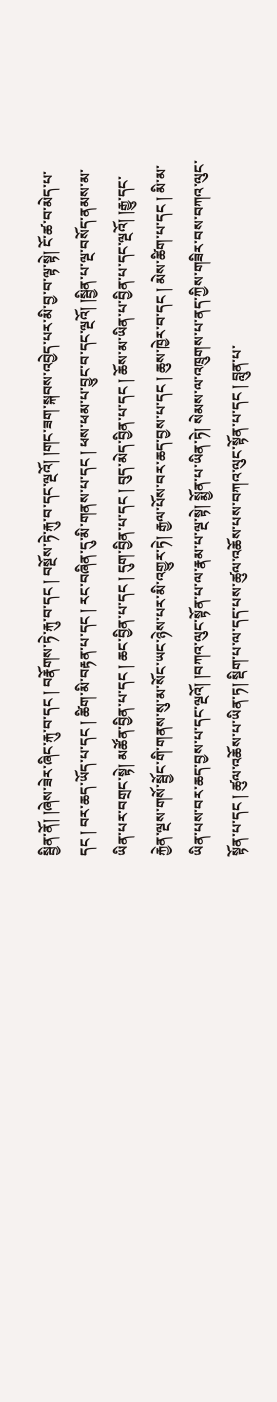སྦྱིན་ནོ། །ཞེས་ཟེར་ཞིང་རྐུ་བ་དང ། བརྣོགས་ཏེ་རྐུ་བ་དང ། བསྔོས་ཏེ་རྐུ་བ་དང་ལྔའོ། །གང་ཟག་སྐབས་འབྱེད་པར་མི་བྱ་བ་ལྟ་སྟེ། ངོ་ཚ་བ་མེད་པ་དང ། བར་ཆད་ཡོད་པ་དང ། ཚིག་མི་བརྟན་པ་དང ། རང་བཞིན་དུ་མི་གནས་པ་དང ། ཕས་ཕམ་པ་བྱུང་བ་དང་ལྔའོ། །སྦྱིན་པ་ལྔ་བསོད་ནམས་མ་ཡིན་པར་བགྲང་སྟེ། མཚོན་བྱིན་པ་དང ། ཆང་བྱིན་པ་དང ། དུག་བྱིན་པ་དང ། བུད་མེད་བྱིན་པ་དང ། ཆོས་མ་ཡིན་པ་བྱིན་པ་དང་ལྔའོ། །རྒྱུ་དང་རྐྱེན་ལྔས་གསོ་སྦྱོང་གི་གནས་སུ་མ་སོང་ཡང་ཉེས་པར་མི་འགྱུར་ཏེ། རྒྱལ་པོས་བར་ཆད་བྱས་པ་དང ། ཆུས་ཁྱེར་བ་དང ། མེས་ཚིག་པ་དང ། མི་མ་ཡིན་པས་བར་ཆད་བྱས་པ་དང་ལྔའོ། །བཀའ་ལུང་སྟོན་པ་ལ་རྣམ་པ་ལྔ་སྟེ། སྨྱོན་པ་ཡིན་ཏེ། སེམས་ལ་འཁྲུགས་པ་ནད་ཀྱིས་གཟིར་བས་བཀའ་ལུང་སྟོན་པ་དང ། ཚུལ་འཆོས་པ་ཡིན་ཏ། སྡིག་པ་ལ་དད་པས་ཚུལ་འཆོས་པས་བཀའ་ལུང་སྟོན་པ་དང ། བླུན་པ་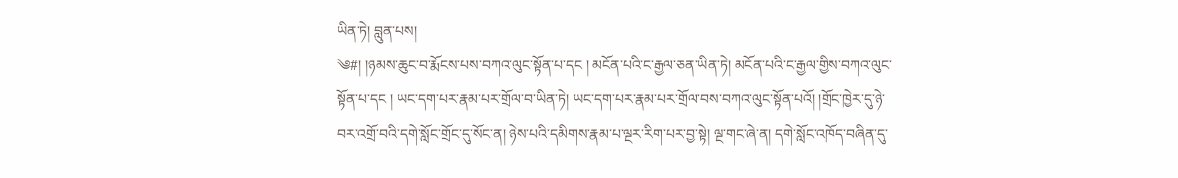ཡིན་ཏེ། བླུན་པས།
༄#། །ཉམས་ཆུང་བ་རྨོངས་པས་བཀའ་ལུང་སྟོན་པ་དང ། མངོན་པའི་ང་རྒྱལ་ཅན་ཡིན་ཏེ། མངོན་པའི་ང་རྒྱལ་གྱིས་བཀའ་ལུང་སྟོན་པ་དང ། ཡང་དག་པར་རྣམ་པར་གྲོལ་བ་ཡིན་ཏེ། ཡང་དག་པར་རྣམ་པར་གྲོལ་བས་བཀའ་ལུང་སྟོན་པའོ། །གྲོང་ཁྱེར་དུ་ཉེ་བར་འགྲོ་བའི་དགེ་སློང་གྲོང་དུ་སོང་ན། ཉེས་པའི་དམིགས་རྣམ་པ་ལྔར་རིག་པར་བྱ་སྟེ། ལྔ་གང་ཞེ་ན། དགེ་སློང་འཁོད་བཞིན་དུ་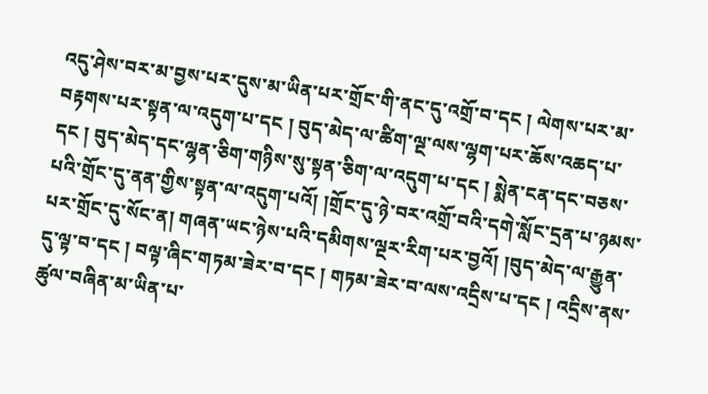འདུ་ཤེས་བར་མ་བྱས་པར་དུས་མ་ཡིན་པར་གྲོང་གི་ནང་དུ་འགྲོ་བ་དང ། ལེགས་པར་མ་བརྟགས་པར་སྟན་ལ་འདུག་པ་དང ། བུད་མེད་ལ་ཚིག་ལྔ་ལས་ལྷག་པར་ཆོས་འཆད་པ་དང ། བུད་མེད་དང་ལྷན་ཅིག་གཉིས་སུ་སྟན་ཅིག་ལ་འདུག་པ་དང ། སྨེན་ངན་དང་བཅས་པའི་གྲོང་དུ་ནན་གྱིས་སྟན་ལ་འདུག་པའོ། །གྲོང་དུ་ཉེ་བར་འགྲོ་བའི་དགེ་སློང་དྲན་པ་ཉམས་པར་གྲོང་དུ་སོང་ན། གཞན་ཡང་ཉེས་པའི་དམིགས་ལྔར་རིག་པར་བྱའོ། །བུད་མེད་ལ་རྒྱུན་དུ་ལྟ་བ་དང ། བལྟ་ཞིང་གཏམ་ཟེར་བ་དང ། གཏམ་ཟེར་བ་ལས་འདྲིས་པ་དང ། འདྲིས་ནས་ཚུལ་བཞིན་མ་ཡིན་པ་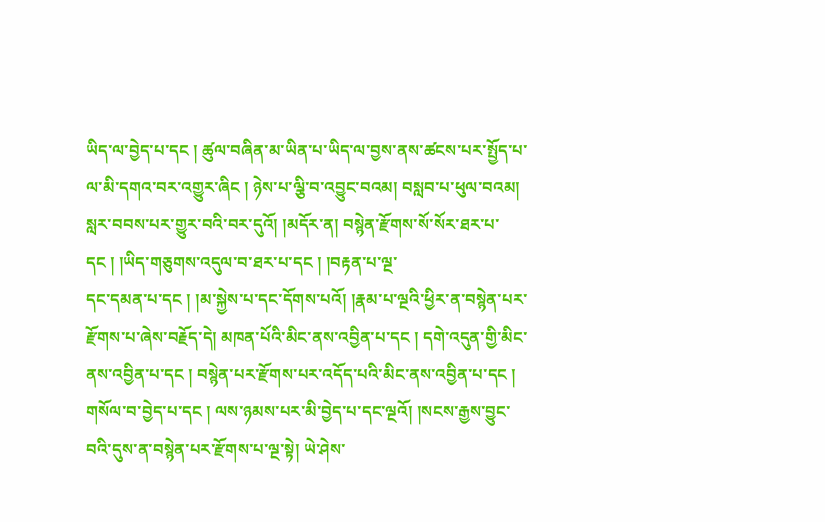ཡིད་ལ་བྱེད་པ་དང ། ཚུལ་བཞིན་མ་ཡིན་པ་ཡིད་ལ་བྱས་ནས་ཚངས་པར་སྤྱོད་པ་ལ་མི་དགའ་བར་འགྱུར་ཞིང ། ཉེས་པ་ལྕི་བ་འབྱུང་བའམ། བསླབ་པ་ཕུལ་བའམ། སླར་བབས་པར་གྱུར་བའི་བར་དུའོ། །མདོར་ན། བསྙེན་རྫོགས་སོ་སོར་ཐར་པ་དང ། །ཡིད་གཅུགས་འདུལ་བ་ཐར་པ་དང ། །བརྟན་པ་ལྔ་
དང་དམན་པ་དང ། །མ་སྐྱེས་པ་དང་དོགས་པའོ། །རྣམ་པ་ལྔའི་ཕྱིར་ན་བསྙེན་པར་རྫོགས་པ་ཞེས་བརྗོད་དེ། མཁན་པོའི་མིང་ནས་འབྱིན་པ་དང ། དགེ་འདུན་གྱི་མིང་ནས་འབྱིན་པ་དང ། བསྙེན་པར་རྫོགས་པར་འདོད་པའི་མིང་ནས་འབྱིན་པ་དང ། གསོལ་བ་བྱེད་པ་དང ། ལས་ཉམས་པར་མི་བྱེད་པ་དང་ལྔའོ། །སངས་རྒྱས་བྱུང་བའི་དུས་ན་བསྙེན་པར་རྫོགས་པ་ལྔ་སྟེ། ཡེ་ཤེས་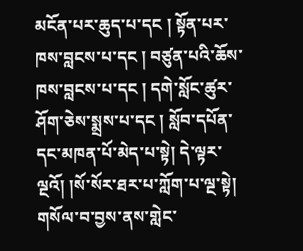མངོན་པར་ཆུད་པ་དང ། སྟོན་པར་ཁས་བླངས་པ་དང ། བཙུན་པའི་ཆོས་ཁས་བླངས་པ་དང ། དགེ་སློང་ཚུར་ཤོག་ཅེས་སྨྲས་པ་དང ། སློབ་དཔོན་དང་མཁན་པོ་མེད་པ་སྟེ། དེ་ལྟར་ལྔའོ། །སོ་སོར་ཐར་པ་ཀློག་པ་ལྔ་སྟེ། གསོལ་བ་བྱས་ནས་གླེང་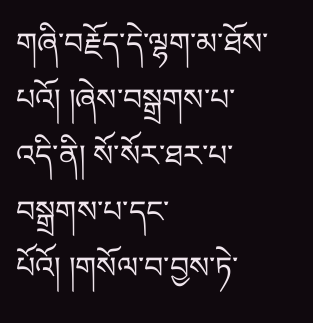གཞི་བརྗོད་དེ་ལྷག་མ་ཐོས་པའོ། །ཞེས་བསྒྲགས་པ་འདི་ནི། སོ་སོར་ཐར་པ་བསྒྲགས་པ་དང་པོའོ། །གསོལ་བ་བྱས་ཏེ་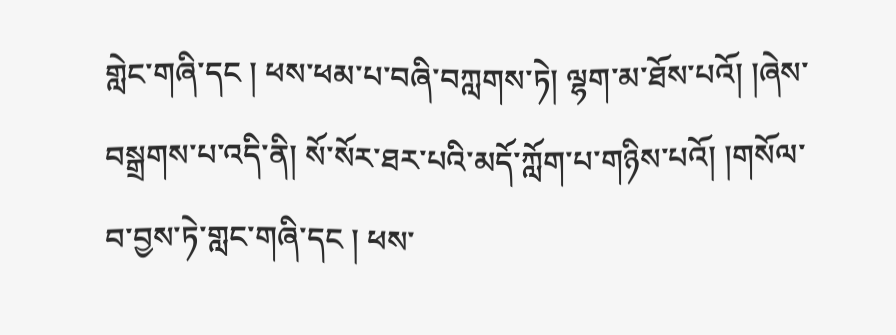གླེང་གཞི་དང ། ཕས་ཕམ་པ་བཞི་བཀླགས་ཏེ། ལྷག་མ་ཐོས་པའོ། །ཞེས་བསྒྲགས་པ་འདི་ནི། སོ་སོར་ཐར་པའི་མདོ་ཀློག་པ་གཉིས་པའོ། །གསོལ་བ་བྱས་ཏེ་གླང་གཞི་དང ། ཕས་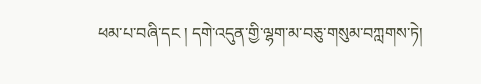ཕམ་པ་བཞི་དང ། དགེ་འདུན་གྱི་ལྷག་མ་བཅུ་གསུམ་བཀླགས་ཏེ།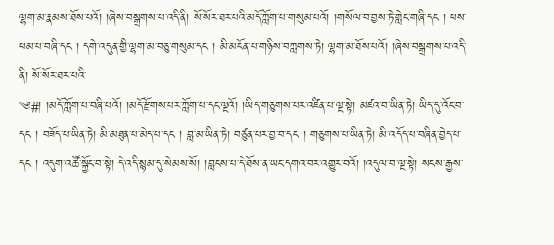ལྷག་མ་རྣམས་ཐོས་པའོ། །ཞེས་བསྒྲགས་པ་འདི་ནི། སོ་སོར་ཐར་པའི་མདོ་ཀློག་པ་གསུམ་པའོ། །གསོལ་བ་བྱས་ཏེ་གླེང་གཞི་དང ། ཕས་ཕམ་པ་བཞི་དང ། དགེ་འདུན་གྱི་ལྷག་མ་བཅུ་གསུམ་དང ། མི་མངོན་པ་གཉིས་བཀླགས་ཏེ། ལྷག་མ་ཐོས་པའོ། །ཞེས་བསྒྲགས་པ་འདི་ནི། སོ་སོར་ཐར་པའི་
༄#། །མདོ་ཀློག་པ་བཞི་པའོ། །མདོ་རྫོགས་པར་ཀློག་པ་དང་ལྔའོ། །ཡིད་གཅུགས་པར་འཛིན་པ་ལྔ་སྟེ། མཛའ་བ་ཡིན་ཏེ། ཡིད་དུ་འོང་བ་དང ། བཟོད་པ་ཡིན་ཏེ། མི་མཐུན་པ་མེད་པ་དང ། བླ་མ་ཡིན་ཏེ། བཙུན་པར་བྱ་བ་དང ། གཅུགས་པ་ཡིན་ཏེ། མི་འདོད་པ་བཞིན་བྱེད་པ་དང ། འདུག་འཚོ་སྐྱོང་བ་སྟེ། དེ་འདི་སྙམ་དུ་སེམས་སོ། །བླངས་པ་དེ་ཐོས་ན་ཡང་དགའ་བར་འགྱུར་བའོ། །འདུལ་བ་ལྔ་སྟེ། སངས་རྒྱས་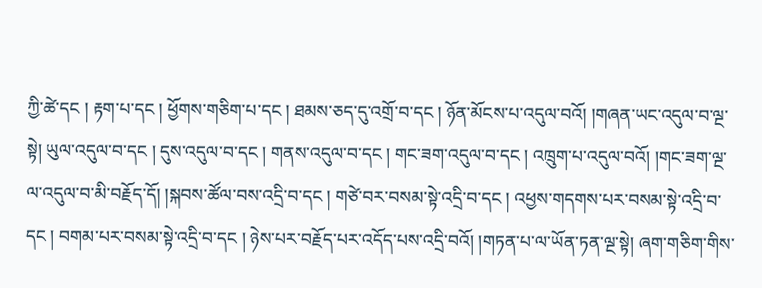ཀྱི་ཚེ་དང ། རྟག་པ་དང ། ཕྱོགས་གཅིག་པ་དང ། ཐམས་ཅད་དུ་འགྲོ་བ་དང ། ཉོན་མོངས་པ་འདུལ་བའོ། །གཞན་ཡང་འདུལ་བ་ལྔ་སྟེ། ཡུལ་འདུལ་བ་དང ། དུས་འདུལ་བ་དང ། གནས་འདུལ་བ་དང ། གང་ཟག་འདུལ་བ་དང ། འཁྲུག་པ་འདུལ་བའོ། །གང་ཟག་ལྔ་ལ་འདུལ་བ་མི་བརྗོད་དོ། །སྐབས་ཚོལ་བས་འདྲི་བ་དང ། གཙེ་བར་བསམ་སྟེ་འདྲི་བ་དང ། འཕྱས་གདགས་པར་བསམ་སྟེ་འདྲི་བ་དང ། བགམ་པར་བསམ་སྟེ་འདྲི་བ་དང ། ཉེས་པར་བརྗོད་པར་འདོད་པས་འདྲི་བའོ། །གཏན་པ་ལ་ཡོན་ཏན་ལྔ་སྟེ། ཞག་གཅིག་གིས་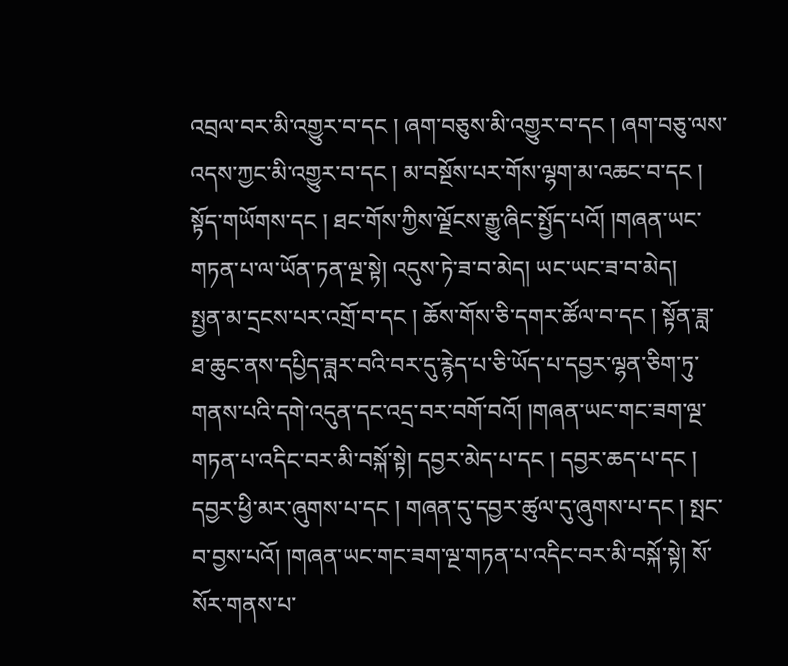འབྲལ་བར་མི་འགྱུར་བ་དང ། ཞག་བཅུས་མི་འགྱུར་བ་དང ། ཞག་བཅུ་ལས་འདས་ཀྱང་མི་འགྱུར་བ་དང ། མ་བསྔོས་པར་གོས་ལྷག་མ་འཆང་བ་དང ། སྟོད་གཡོགས་དང ། ཐང་གོས་ཀྱིས་ལྗོངས་རྒྱུ་ཞིང་སྤྱོད་པའོ། །གཞན་ཡང་གཏན་པ་ལ་ཡོན་ཏན་ལྔ་སྟེ། འདུས་ཏེ་ཟ་བ་མེད། ཡང་ཡང་ཟ་བ་མེད།
སྤྱན་མ་དྲངས་པར་འགྲོ་བ་དང ། ཆོས་གོས་ཅི་དགར་ཚོལ་བ་དང ། སྟོན་ཟླ་ཐ་ཆུང་ནས་དཔྱིད་ཟླར་བའི་བར་དུ་རྙེད་པ་ཅི་ཡོད་པ་དབྱར་ལྷན་ཅིག་ཏུ་གནས་པའི་དགེ་འདུན་དང་འདྲ་བར་བགོ་བའོ། །གཞན་ཡང་གང་ཟག་ལྔ་གཏན་པ་འདིང་བར་མི་བསྐོ་སྟེ། དབྱར་མེད་པ་དང ། དབྱར་ཆད་པ་དང ། དབྱར་ཕྱི་མར་ཞུགས་པ་དང ། གཞན་དུ་དབྱར་ཚུལ་དུ་ཞུགས་པ་དང ། སྤང་བ་བྱས་པའོ། །གཞན་ཡང་གང་ཟག་ལྔ་གཏན་པ་འདིང་བར་མི་བསྐོ་སྟེ། སོ་སོར་གནས་པ་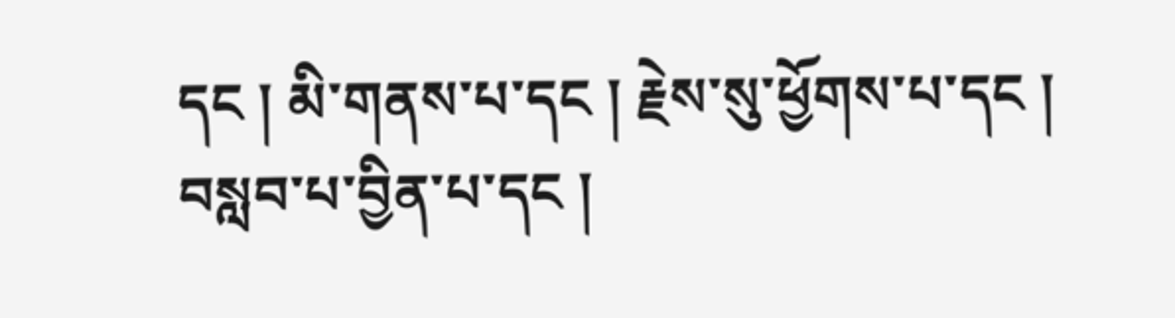དང ། མི་གནས་པ་དང ། རྗེས་སུ་ཕྱོགས་པ་དང ། བསླབ་པ་བྱིན་པ་དང །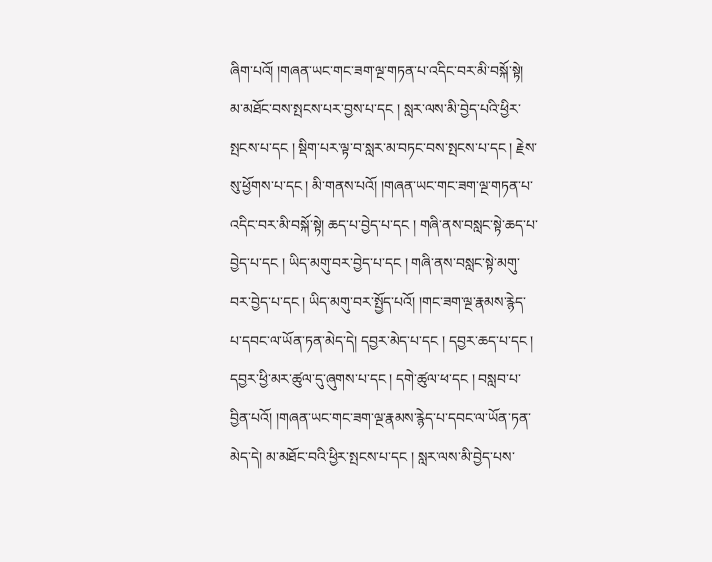ཞིག་པའོ། །གཞན་ཡང་གང་ཟག་ལྔ་གཏན་པ་འདིང་བར་མི་བསྐོ་སྟེ། མ་མཐོང་བས་སྤངས་པར་བྱས་པ་དང ། སླར་ལས་མི་བྱེད་པའི་ཕྱིར་སྤངས་པ་དང ། སྡིག་པར་ལྟ་བ་སླར་མ་བཏང་བས་སྤངས་པ་དང ། རྗེས་སུ་ཕྱོགས་པ་དང ། མི་གནས་པའོ། །གཞན་ཡང་གང་ཟག་ལྔ་གཏན་པ་འདིང་བར་མི་བསྐོ་སྟེ། ཆད་པ་བྱེད་པ་དང ། གཞི་ནས་བསླང་སྟེ་ཆད་པ་བྱེད་པ་དང ། ཡིད་མགུ་བར་བྱེད་པ་དང ། གཞི་ནས་བསླང་སྟེ་མགུ་བར་བྱེད་པ་དང ། ཡིད་མགུ་བར་སྤྱོད་པའོ། །གང་ཟག་ལྔ་རྣམས་རྙེད་པ་དབང་ལ་ཡོན་ཏན་མེད་དེ། དབྱར་མེད་པ་དང ། དབྱར་ཆད་པ་དང ། དབྱར་ཕྱི་མར་ཚུལ་དུ་ཞུགས་པ་དང ། དགེ་ཚུལ་ཕ་དང ། བསླབ་པ་བྱིན་པའོ། །གཞན་ཡང་གང་ཟག་ལྔ་རྣམས་རྙེད་པ་དབང་ལ་ཡོན་ཏན་མེད་དེ། མ་མཐོང་བའི་ཕྱིར་སྤངས་པ་དང ། སླར་ལས་མི་བྱེད་པས་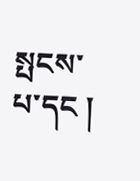སྤངས་པ་དང །